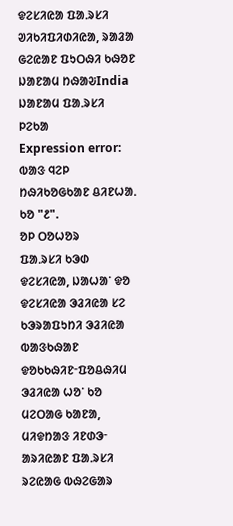ᱫᱮᱥᱤᱭᱟ ᱯᱟᱹᱨᱥᱤ
ᱣᱤᱠᱤᱯᱤᱰᱤᱭᱟ, ᱨᱟᱲᱟ ᱜᱮᱭᱟᱱ ᱯᱩᱛᱷᱤ ᱠᱷᱚᱱ
ᱡᱟᱱᱟᱢ ᱴᱷᱟᱶIndia
ᱡᱟᱱᱟᱢ ᱯᱟᱹᱨᱥᱤ ᱞᱮᱠᱟ
Expression error: ᱵᱟᱝ ᱧᱮᱞ ᱴᱷᱤᱠᱚᱜᱠᱟᱱ ᱪᱤᱱᱦᱟᱹ ᱠᱚ "᱒".
ᱚᱞ ᱛᱚᱦᱚᱨ
ᱯᱟᱹᱨᱥᱤ ᱠᱳᱰ
ᱫᱮᱥᱤᱭᱟ, ᱡᱟᱦᱟᱸ ᱫᱚ ᱫᱮᱥᱤᱭᱟ ᱳᱲᱤᱭᱟ ᱥᱮ ᱠᱳᱨᱟᱯᱩᱴᱤ ᱳᱲᱤᱭᱟ ᱵᱟᱝᱠᱷᱟᱱ ᱫᱚᱠᱠᱷᱤᱱᱼᱯᱚᱪᱷᱤᱢ ᱳᱲᱤᱭᱟ ᱦᱚᱸ ᱠᱚ ᱢᱮᱛᱟᱜ ᱠᱟᱱᱟ, ᱢᱤᱫᱴᱟᱝ ᱤᱱᱰᱳᱼ ᱟᱨᱤᱭᱟᱱ ᱯᱟᱹᱨᱥᱤ ᱨᱮᱭᱟᱜ ᱵᱷᱮᱜᱟᱨ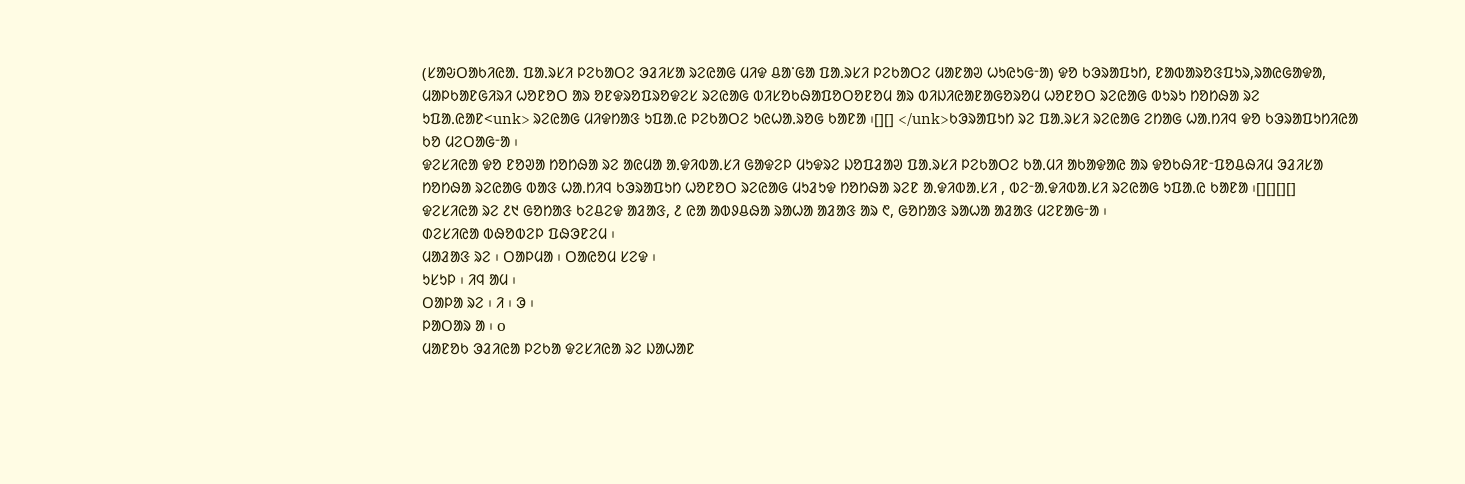(ᱥᱟᱶᱛᱟᱠᱤᱭᱟᱹ ᱯᱟᱹᱨᱥᱤ ᱞᱮᱠᱟᱛᱮ ᱳᱲᱤᱥᱟ ᱨᱮᱭᱟᱜ ᱢᱤᱫ ᱪᱟᱸᱜᱟ ᱯᱟᱹᱨᱥᱤ ᱞᱮᱠᱟᱛᱮ ᱢᱟᱱᱟᱣ ᱦᱩᱭᱩᱜᱼᱟ) ᱫᱚ ᱠᱳᱨᱟᱯᱩᱴ, ᱱᱟᱵᱟᱨᱚᱝᱯᱩᱨ,ᱨᱟᱭᱜᱟᱫᱟ, ᱢᱟᱞᱠᱟᱱᱜᱤᱨᱤ ᱦᱚᱱᱚᱛ ᱟᱨ ᱚᱱᱫᱨᱚᱯᱨᱚᱫᱮᱥ ᱨᱮᱭᱟᱜ ᱵᱤᱥᱚᱠᱷᱟᱯᱚᱛᱚᱱᱚᱢ ᱟᱨ ᱵᱤᱡᱤᱭᱟᱱᱟᱜᱚᱨᱚᱢ ᱦᱚᱱᱚᱛ ᱨᱮᱭᱟᱜ ᱵᱩᱨᱩ ᱴᱚᱴᱷᱟ ᱨᱮ ᱩᱯᱟᱹᱭᱟᱱ<unk> ᱨᱮᱭᱟᱜ ᱢᱤᱫᱴᱟᱝ ᱩᱯᱟᱹᱭ ᱞᱮᱠᱟᱛᱮ ᱩᱭᱦᱟᱹᱨᱚᱜ ᱠᱟᱱᱟ ᱾[][] </unk>ᱠᱳᱨᱟᱯᱩᱴ ᱨᱮ ᱯᱟᱹᱨᱥᱤ ᱨᱮᱭᱟᱜ ᱮᱴᱟᱜ ᱦᱟᱹᱴᱤᱧ ᱫᱚ ᱠᱳᱨᱟᱯᱩᱴᱤᱭᱟ ᱠᱚ ᱢᱮᱛᱟᱜᱼᱟ ᱾
ᱫᱮᱥᱤᱭᱟ ᱫᱚ ᱱᱚᱣᱟ ᱴᱚᱴᱷᱟ ᱨᱮ ᱟᱭᱢᱟ ᱟᱹᱫᱤᱵᱟᱹᱥᱤ ᱜᱟᱫᱮᱞ ᱢᱩᱫᱨᱮ ᱡᱚᱯᱲᱟᱣ ᱯᱟᱹᱨᱥᱤ ᱞᱮᱠᱟᱛᱮ ᱠᱟᱹᱢᱤ ᱟᱠᱟᱫᱟᱭ ᱟᱨ ᱫᱚᱠᱷᱤᱱᱼᱯᱚᱪᱷᱤᱢ ᱳᱲᱤᱥᱟ ᱴᱚᱴᱷᱟ ᱨᱮᱭᱟᱜ ᱵᱟᱝ ᱦᱟᱹᱴᱤᱧ ᱠᱳᱨᱟᱯᱩᱴ ᱦᱚᱱᱚᱛ ᱨᱮᱭᱟᱜ ᱢᱩᱲᱩᱫ ᱴᱚᱴᱷᱟ ᱨᱮᱱ ᱟᱹᱫᱤᱵᱟᱹᱥᱤ , ᱵᱮᱼᱟᱹᱫᱤᱵᱟᱹᱥᱤ ᱨᱮᱭᱟᱜ ᱩᱯᱟᱹᱭ ᱠᱟᱱᱟ ᱾[][][][]
ᱫᱮᱥᱤᱭᱟ ᱨᱮ ᱒᱑ ᱜᱚᱴᱟᱝ ᱠᱮᱪᱮᱫ ᱟᱲᱟᱝ, ᱒ ᱭᱟ ᱟᱵᱽᱪᱷᱟ ᱨᱟᱦᱟ ᱟᱲᱟᱝ ᱟᱨ ᱖, ᱜᱚᱴᱟᱝ ᱨᱟᱦᱟ ᱟᱲᱟᱝ ᱢᱮᱱᱟᱜᱼᱟ ᱾
ᱰᱮᱥᱤᱭᱟ ᱵᱷᱚᱵᱮᱞ ᱯᱷᱳᱱᱮᱢ ᱾
ᱢᱟᱲᱟᱝ ᱨᱮ ᱾ ᱛᱟᱞᱢᱟ ᱾ ᱛᱟᱭᱚᱢ ᱥᱮᱫ ᱾
ᱩᱥᱩᱞ ᱾ ᱤᱧ ᱟᱢ ᱾
ᱛᱟᱞᱟ ᱨᱮ ᱾ ᱤ ᱾ ᱳ ᱾
ᱞᱟᱛᱟᱨ ᱟ ᱾ о
ᱢᱟᱱᱚᱠ ᱳᱲᱤᱭᱟ ᱞᱮᱠᱟ ᱫᱮᱥᱤᱭᱟ ᱨᱮ ᱡᱟᱦᱟᱱ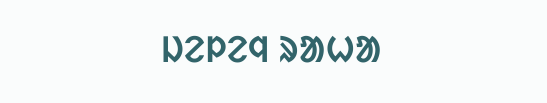ᱡᱮᱞᱮᱧ ᱨᱟᱦᱟ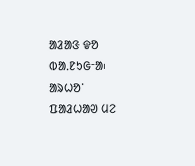ᱟᱲᱟᱝ ᱫᱚ ᱵᱟᱹᱱᱩᱜᱼᱟ᱾
ᱟᱨᱦᱚᱸ ᱯᱟᱲᱦᱟᱣ ᱢᱮ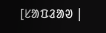[ᱥᱟᱯᱲᱟᱣ |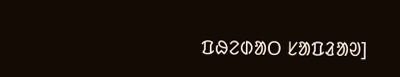ᱯᱷᱮᱰᱟᱛ ᱥᱟᱯᱲᱟᱣ]